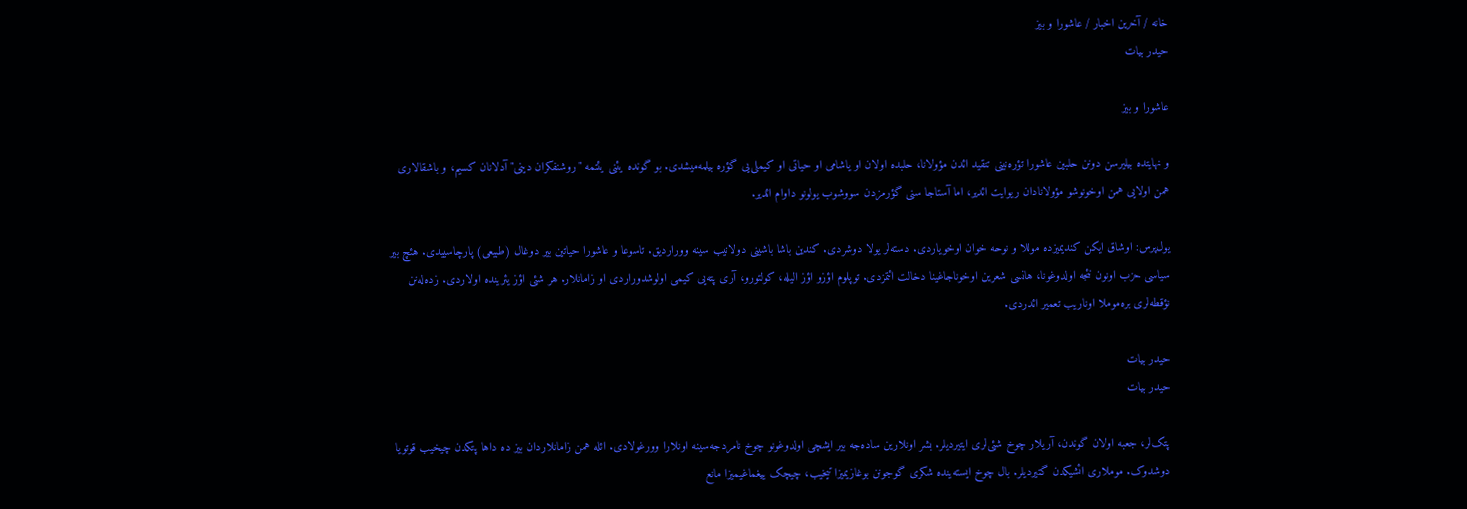خانه / آخرین اخبار / عاشورا و بیز
حیدر بیات

عاشورا و بیز

و نهایتده بیلیرسن دونن حلبین عاشورا تؤره‌نینی تنقید ائدن مؤولانا، حلبده اولان او یاشامی او حیاتی او کیملی‌یی گؤره بیلمه‌میشدی. بو گونده یئنی یئتمه "روشنفکران دینی" آدلانان کسیم، و باشقالاری همن اولایی همن اوخونوشو مؤولانادان ریوایت ائدیر، اما آستاجا سنی گؤرمزدن سووشوب یولونو داوام ائدیر.

یول‌پرس: اوشاق ایکن کندیمیزده موللا و نوحه خوان اوخویاردی. دسته‌لر یولا دوشردی. کندین باشا باشینی دولانیب سینه ووراردیق. تاسوعا و عاشورا حیاتین بیر دوغال (طبیعی) پارچاسییدی. هئچ بیر سیاسی حزب اونون نئجه اولدوغونا، هانسی شعرین اوخوناجاغینا دخالت ائتمزدی. توپلوم اؤزو اؤز الیله، کولتورو، آری پته‌یی کیمی اولوشدوراردی او زامانلار. هر شئی اؤز یئرینده اولاردی. زده‌له‌نن نؤقطه‌لری بره‌موملا اوناریب تعمیر ائدردی.

حیدر بیات
حیدر بیات

پتک‌لر، جعبه اولان گوندن، آریلار چوخ شئی‌لری ایتیردیلر. بشر اونلارین ساده‌جه بیر ایشچی اولدوغونو چوخ نامردجه‌سینه اونلارا وورغولادی. ائله همن زامانلاردان بیز ده داها پتکدن چیخیب قوتویا دوشدوک. موملاری ائشیکدن گتیردیلر. بال چوخ ایسته‌ینده شکری گوجونن بوغازیمیزا تیخیب،‌ چیچک ییغماغیمیزا مانع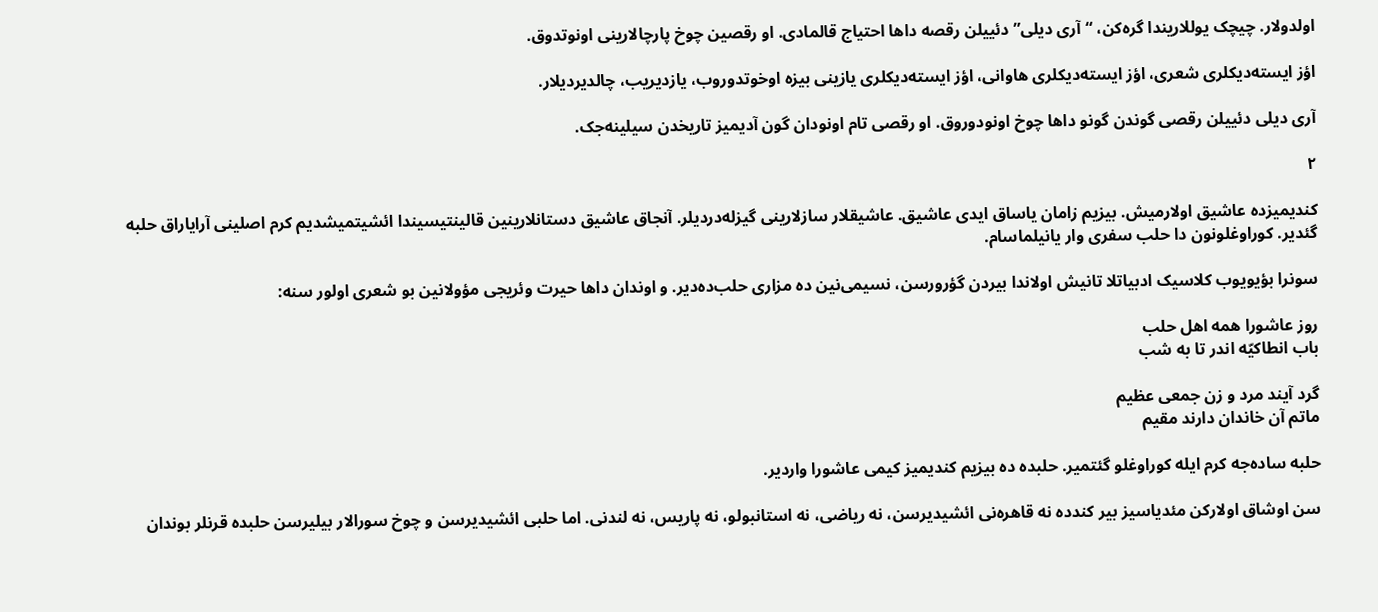اولدولار. چیچک یوللاریندا گره‌کن، “آری دیلی” دئییلن رقصه داها احتیاج قالمادی. او رقصین چوخ پارچالارینی اونوتدوق.

اؤز ایسته‌دیکلری شعری، ‌اؤز ایسته‌دیکلری هاوانی، اؤز ایسته‌دیکلری یازینی بیزه اوخوتدوروب، یازدیریب، چالدیردیلار.

آری دیلی دئییلن رقصی گوندن گونو داها چوخ اونودوروق. او رقصی تام اونودان گون آدیمیز تاریخدن سیلینه‌جک.

۲

کندیمیزده عاشیق اولارمیش. بیزیم زامان یاساق ایدی عاشیق. عاشیقلار سازلارینی گیزله‌دردیلر. آنجاق عاشیق دستانلارینین قالینتیسیندا ائشیتمیشدیم کرم اصلینی آرایاراق حلبه گئدیر. کوراوغلونون دا حلب سفری وار یانیلماسام.

سونرا بؤیویوب کلاسیک ادبیاتلا تانیش اولاندا بیردن گؤرورسن، نسیمی‌نین ده مزاری حلب‌ده‌دیر. و اوندان داها حیرت وئریجی مؤولانین بو شعری اولور سنه:

روز عاشورا همه اهل حلب
باب انطاکیّه اندر تا به شب

گرد آیند مرد و زن جمعی عظیم
ماتم آن خاندان دارند مقیم

حلبه ساده‌جه کرم ایله کوراوغلو گئتمیر. حلبده ده بیزیم کندیمیز کیمی عاشورا واردیر.

سن اوشاق اولارکن مئدیاسیز بیر کندده نه قاهر‌ه‌نی ائشیدیرسن،‌ نه ریاضی، نه استانبولو، نه پاریس،‌ نه لندنی. اما حلبی ائشیدیرسن و چوخ سورالار بیلیرسن حلبده قرنلر بوندان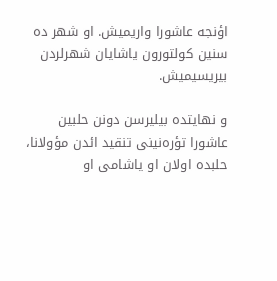اؤنجه عاشورا واریمیش. او شهر ده سنین کولتورون یاشایان شهرلردن بیریسیمیش.

و نهایتده بیلیرسن دونن حلبین عاشورا تؤره‌نینی تنقید ائدن مؤولانا، حلبده اولان او یاشامی او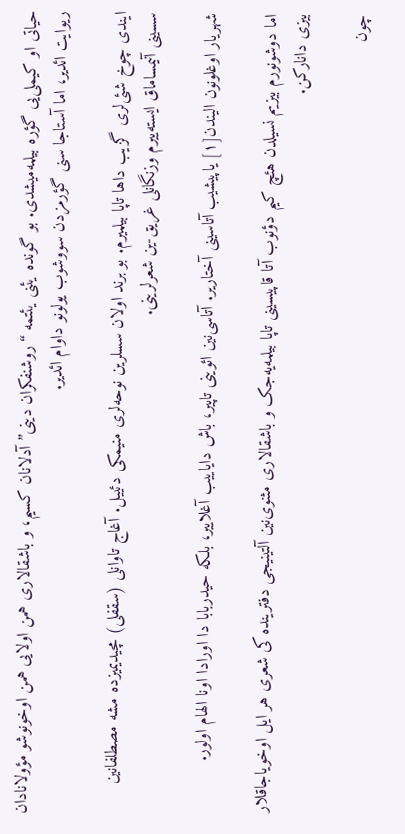حیاتی او کیملی‌یی گؤره بیلمه‌میشدی. بو گونده یئنی یئتمه “روشنفکران دینی” آدلانان کسیم، و باشقالاری همن اولایی همن اوخونوشو مؤولانادان ریوایت ائدیر، اما آستاجا سنی گؤرمزدن سووشوب یولونو داوام ائدیر.

ایندی چوخ شئی‌لری گزیب داها تاپا بیلمیرم. بو برند اولان سسلرین نوحه‌لری منیمکی دئییل. آغاج تاوانلی (سقفلی) مچیدیمیزده مشه مصطلفانین سسینی آنیمساماق ایسته‌ییرم وزنگانلی غریق-ین شعرلرینی.

شهریار اوغلونون الیندن[۱] یاپیشیب آتاسینی آختاریر. آتاسی‌نین ائوینی تاپیر، باش دایاییب آغلاییر، بلکه حیدربابا دا اورادا اونا الهام اولور.

اما دوشونورم بیزیم نسیلدن هئچ کیم دؤنوب آتا قاپیسینی تاپا بیلمه‌یه‌جک و باشقالاری مثنوی‌نین آلتینیجی دفترینده کی شعری هر ایل اوخویاجاقلار بیزی دانارکن.

چون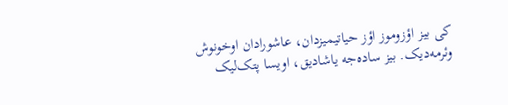کی بیز اؤزوموز اؤز حیاتیمیزدان، عاشورادان اوخونوش وئرمه‌دیک. بیز ساده‌جه یاشادیق،‌ اویسا پتک‌لیک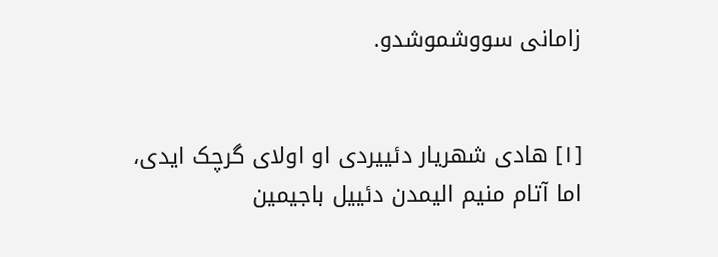زامانی سووشموشدو.


[۱] هادی شهریار دئییردی او اولای گرچک ایدی، اما آتام منیم الیمدن دئییل باجیمین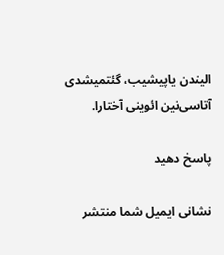الیندن یاپیشیب،‌ گئتمیشدی آتاسی‌نین ائوینی آختارا.

پاسخ دهید

نشانی ایمیل شما منتشر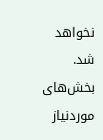نخواهد شد. بخش‌های موردنیاز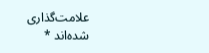علامت‌گذاری شده‌اند *